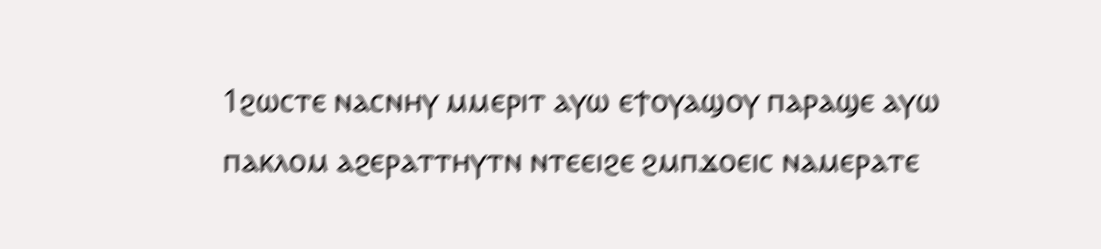1ϩⲱⲥⲧⲉ ⲛⲁⲥⲛⲏⲩ ⲙⲙⲉⲣⲓⲧ ⲁⲩⲱ ⲉϯⲟⲩⲁϣⲟⲩ ⲡⲁⲣⲁϣⲉ ⲁⲩⲱ ⲡⲁⲕⲗⲟⲙ ⲁϩⲉⲣⲁⲧⲧⲏⲩⲧⲛ ⲛⲧⲉⲉⲓϩⲉ ϩⲙⲡϫⲟⲉⲓⲥ ⲛⲁⲙⲉⲣⲁⲧⲉ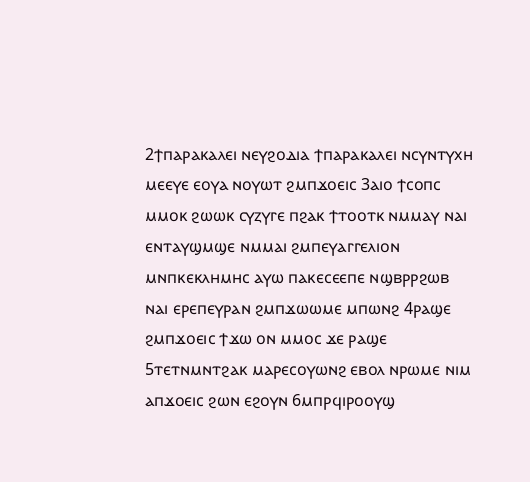2ϯⲡⲁⲣⲁⲕⲁⲗⲉⲓ ⲛⲉⲩϩⲟⲇⲓⲁ ϯⲡⲁⲣⲁⲕⲁⲗⲉⲓ ⲛⲥⲩⲛⲧⲩⲭⲏ ⲙⲉⲉⲩⲉ ⲉⲟⲩⲁ ⲛⲟⲩⲱⲧ ϩⲙⲡϫⲟⲉⲓⲥ 3ⲁⲓⲟ ϯⲥⲟⲡⲥ ⲙⲙⲟⲕ ϩⲱⲱⲕ ⲥⲩⲍⲩⲅⲉ ⲡϩⲁⲕ ϯⲧⲟⲟⲧⲕ ⲛⲙⲙⲁⲩ ⲛⲁⲓ ⲉⲛⲧⲁⲩϣⲙϣⲉ ⲛⲙⲙⲁⲓ ϩⲙⲡⲉⲩⲁⲅⲅⲉⲗⲓⲟⲛ ⲙⲛⲡⲕⲉⲕⲗⲏⲙⲏⲥ ⲁⲩⲱ ⲡⲁⲕⲉⲥⲉⲉⲡⲉ ⲛϣⲃⲣⲣϩⲱⲃ ⲛⲁⲓ ⲉⲣⲉⲡⲉⲩⲣⲁⲛ ϩⲙⲡϫⲱⲱⲙⲉ ⲙⲡⲱⲛϩ 4ⲣⲁϣⲉ ϩⲙⲡϫⲟⲉⲓⲥ ϯϫⲱ ⲟⲛ ⲙⲙⲟⲥ ϫⲉ ⲣⲁϣⲉ 5ⲧⲉⲧⲛⲙⲛⲧϩⲁⲕ ⲙⲁⲣⲉⲥⲟⲩⲱⲛϩ ⲉⲃⲟⲗ ⲛⲣⲱⲙⲉ ⲛⲓⲙ ⲁⲡϫⲟⲉⲓⲥ ϩⲱⲛ ⲉϩⲟⲩⲛ 6ⲙⲡⲣϥⲓⲣⲟⲟⲩϣ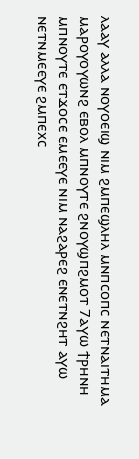ⲗⲁⲁⲩ ⲁⲗⲗⲁ ⲛⲟⲩⲟⲉⲓϣ ⲛⲓⲙ ϩⲙⲡⲉϣⲗⲏⲗ ⲙⲛⲡⲥⲟⲡⲥ ⲛⲉⲧⲛⲁⲓⲧⲏⲙⲁ ⲙⲁⲣⲟⲩⲟⲩⲱⲛϩ ⲉⲃⲟⲗ ⲙⲡⲛⲟⲩⲧⲉ ϩⲛⲟⲩϣⲡϩⲙⲟⲧ 7ⲁⲩⲱ ϯⲣⲏⲛⲏ ⲙⲡⲛⲟⲩⲧⲉ ⲉⲧϫⲟⲥⲉ ⲉⲙⲉⲉⲩⲉ ⲛⲓⲙ ⲛⲁϩⲁⲣⲉϩ ⲉⲛⲉⲧⲛϩⲏⲧ ⲁⲩⲱ ⲛⲉⲧⲛⲙⲉⲉⲩⲉ ϩⲙⲡⲉⲭⲥ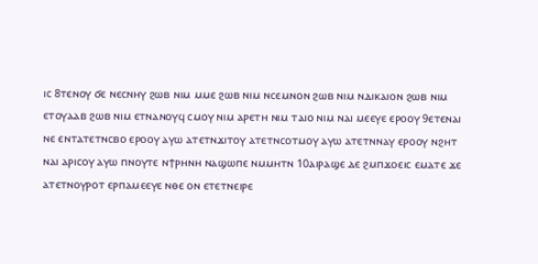ⲓⲥ 8ⲧⲉⲛⲟⲩ ϭⲉ ⲛⲉⲥⲛⲏⲩ ϩⲱⲃ ⲛⲓⲙ ⲙⲙⲉ ϩⲱⲃ ⲛⲓⲙ ⲛⲥⲉⲙⲛⲟⲛ ϩⲱⲃ ⲛⲓⲙ ⲛⲇⲓⲕⲁⲓⲟⲛ ϩⲱⲃ ⲛⲓⲙ ⲉⲧⲟⲩⲁⲁⲃ ϩⲱⲃ ⲛⲓⲙ ⲉⲧⲛⲁⲛⲟⲩϥ ⲥⲙⲟⲩ ⲛⲓⲙ ⲁⲣⲉⲧⲏ ⲛⲓⲙ ⲧⲁⲓⲟ ⲛⲓⲙ ⲛⲁⲓ ⲙⲉⲉⲩⲉ ⲉⲣⲟⲟⲩ 9ⲉⲧⲉⲛⲁⲓ ⲛⲉ ⲉⲛⲧⲁⲧⲉⲧⲛⲥⲃⲟ ⲉⲣⲟⲟⲩ ⲁⲩⲱ ⲁⲧⲉⲧⲛϫⲓⲧⲟⲩ ⲁⲧⲉⲧⲛⲥⲟⲧⲙⲟⲩ ⲁⲩⲱ ⲁⲧⲉⲧⲛⲛⲁⲩ ⲉⲣⲟⲟⲩ ⲛϩⲏⲧ ⲛⲁⲓ ⲁⲣⲓⲥⲟⲩ ⲁⲩⲱ ⲡⲛⲟⲩⲧⲉ ⲛϯⲣⲏⲛⲏ ⲛⲁϣⲱⲡⲉ ⲛⲙⲙⲏⲧⲛ 10ⲁⲓⲣⲁϣⲉ ⲇⲉ ϩⲙⲡϫⲟⲉⲓⲥ ⲉⲙⲁⲧⲉ ϫⲉ ⲁⲧⲉⲧⲛⲟⲩⲣⲟⲧ ⲉⲣⲡⲁⲙⲉⲉⲩⲉ ⲛⲑⲉ ⲟⲛ ⲉⲧⲉⲧⲛⲉⲓⲣⲉ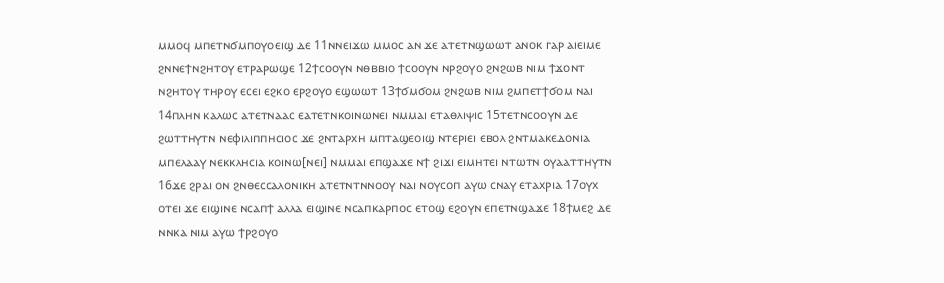ⲙⲙⲟϥ ⲙⲡⲉⲧⲛϭⲙⲡⲟⲩⲟⲉⲓϣ ⲇⲉ 11ⲛⲛⲉⲓϫⲱ ⲙⲙⲟⲥ ⲁⲛ ϫⲉ ⲁⲧⲉⲧⲛϣⲱⲱⲧ ⲁⲛⲟⲕ ⲅⲁⲣ ⲁⲓⲉⲓⲙⲉ ϩⲛⲛⲉϯⲛϩⲏⲧⲟⲩ ⲉⲧⲣⲁⲣⲱϣⲉ 12ϯⲥⲟⲟⲩⲛ ⲛⲑⲃⲃⲓⲟ ϯⲥⲟⲟⲩⲛ ⲛⲣϩⲟⲩⲟ ϩⲛϩⲱⲃ ⲛⲓⲙ ϯϫⲟⲛⲧ ⲛϩⲏⲧⲟⲩ ⲧⲏⲣⲟⲩ ⲉⲥⲉⲓ ⲉϩⲕⲟ ⲉⲣϩⲟⲩⲟ ⲉϣⲱⲱⲧ 13ϯϭⲙϭⲟⲙ ϩⲛϩⲱⲃ ⲛⲓⲙ ϩⲙⲡⲉⲧϯϭⲟⲙ ⲛⲁⲓ 14ⲡⲗⲏⲛ ⲕⲁⲗⲱⲥ ⲁⲧⲉⲧⲛⲁⲁⲥ ⲉⲁⲧⲉⲧⲛⲕⲟⲓⲛⲱⲛⲉⲓ ⲛⲙⲙⲁⲓ ⲉⲧⲁⲑⲗⲓⲯⲓⲥ 15ⲧⲉⲧⲛⲥⲟⲟⲩⲛ ⲇⲉ ϩⲱⲧⲧⲏⲩⲧⲛ ⲛⲉⲫⲓⲗⲓⲡⲡⲏⲥⲓⲟⲥ ϫⲉ ϩⲛⲧⲁⲣⲭⲏ ⲙⲡⲧⲁϣⲉⲟⲓϣ ⲛⲧⲉⲣⲓⲉⲓ ⲉⲃⲟⲗ ϩⲛⲧⲙⲁⲕⲉⲇⲟⲛⲓⲁ ⲙⲡⲉⲗⲁⲁⲩ ⲛⲉⲕⲕⲗⲏⲥⲓⲁ ⲕⲟⲓⲛⲱ[ⲛⲉⲓ] ⲛⲙⲙⲁⲓ ⲉⲡϣⲁϫⲉ ⲛϯ ϩⲓϫⲓ ⲉⲓⲙⲏⲧⲉⲓ ⲛⲧⲱⲧⲛ ⲟⲩⲁⲁⲧⲧⲏⲩⲧⲛ 16ϫⲉ ϩⲣⲁⲓ ⲟⲛ ϩⲛⲑⲉⲥⲥⲁⲗⲟⲛⲓⲕⲏ ⲁⲧⲉⲧⲛⲧⲛⲛⲟⲟⲩ ⲛⲁⲓ ⲛⲟⲩⲥⲟⲡ ⲁⲩⲱ ⲥⲛⲁⲩ ⲉⲧⲁⲭⲣⲓⲁ 17ⲟⲩⲭ ⲟⲧⲉⲓ ϫⲉ ⲉⲓϣⲓⲛⲉ ⲛⲥⲁⲡϯ ⲁⲗⲗⲁ ⲉⲓϣⲓⲛⲉ ⲛⲥⲁⲡⲕⲁⲣⲡⲟⲥ ⲉⲧⲟϣ ⲉϩⲟⲩⲛ ⲉⲡⲉⲧⲛϣⲁϫⲉ 18ϯⲙⲉϩ ⲇⲉ ⲛⲛⲕⲁ ⲛⲓⲙ ⲁⲩⲱ ϯⲣϩⲟⲩⲟ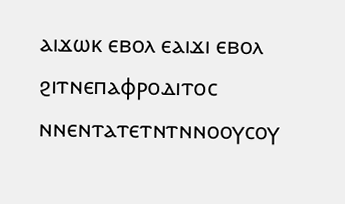ⲁⲓϫⲱⲕ ⲉⲃⲟⲗ ⲉⲁⲓϫⲓ ⲉⲃⲟⲗ ϩⲓⲧⲛⲉⲡⲁⲫⲣⲟⲇⲓⲧⲟⲥ ⲛⲛⲉⲛⲧⲁⲧⲉⲧⲛⲧⲛⲛⲟⲟⲩⲥⲟⲩ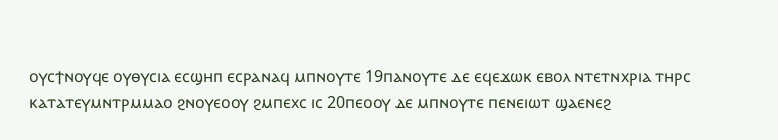ⲟⲩⲥϯⲛⲟⲩϥⲉ ⲟⲩⲑⲩⲥⲓⲁ ⲉⲥϣⲏⲡ ⲉⲥⲣⲁⲛⲁϥ ⲙⲡⲛⲟⲩⲧⲉ 19ⲡⲁⲛⲟⲩⲧⲉ ⲇⲉ ⲉϥⲉϫⲱⲕ ⲉⲃⲟⲗ ⲛⲧⲉⲧⲛⲭⲣⲓⲁ ⲧⲏⲣⲥ ⲕⲁⲧⲁⲧⲉⲩⲙⲛⲧⲣⲙⲙⲁⲟ ϩⲛⲟⲩⲉⲟⲟⲩ ϩⲙⲡⲉⲭⲥ ⲓⲥ 20ⲡⲉⲟⲟⲩ ⲇⲉ ⲙⲡⲛⲟⲩⲧⲉ ⲡⲉⲛⲉⲓⲱⲧ ϣⲁⲉⲛⲉϩ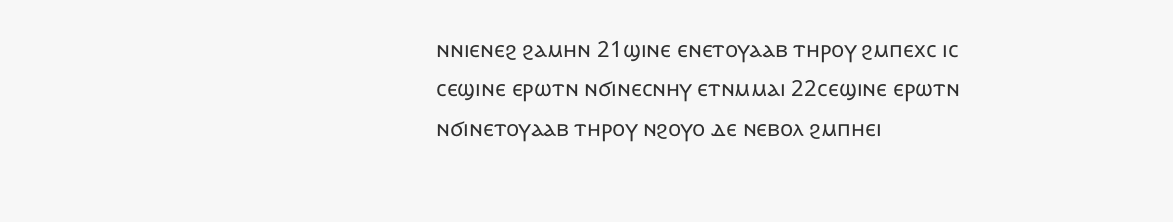ⲛⲛⲓⲉⲛⲉϩ ϩⲁⲙⲏⲛ 21ϣⲓⲛⲉ ⲉⲛⲉⲧⲟⲩⲁⲁⲃ ⲧⲏⲣⲟⲩ ϩⲙⲡⲉⲭⲥ ⲓⲥ ⲥⲉϣⲓⲛⲉ ⲉⲣⲱⲧⲛ ⲛϭⲓⲛⲉⲥⲛⲏⲩ ⲉⲧⲛⲙⲙⲁⲓ 22ⲥⲉϣⲓⲛⲉ ⲉⲣⲱⲧⲛ ⲛϭⲓⲛⲉⲧⲟⲩⲁⲁⲃ ⲧⲏⲣⲟⲩ ⲛϩⲟⲩⲟ ⲇⲉ ⲛⲉⲃⲟⲗ ϩⲙⲡⲏⲉⲓ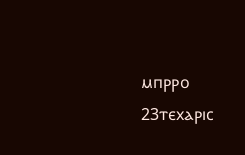ⲙⲡⲣⲣⲟ 23ⲧⲉⲭⲁⲣⲓⲥ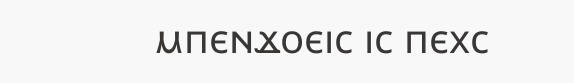ⲙⲡⲉⲛϫⲟⲉⲓⲥ ⲓⲥ ⲡⲉⲭⲥ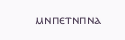ⲙⲛⲡⲉⲧⲛⲡⲛⲁ